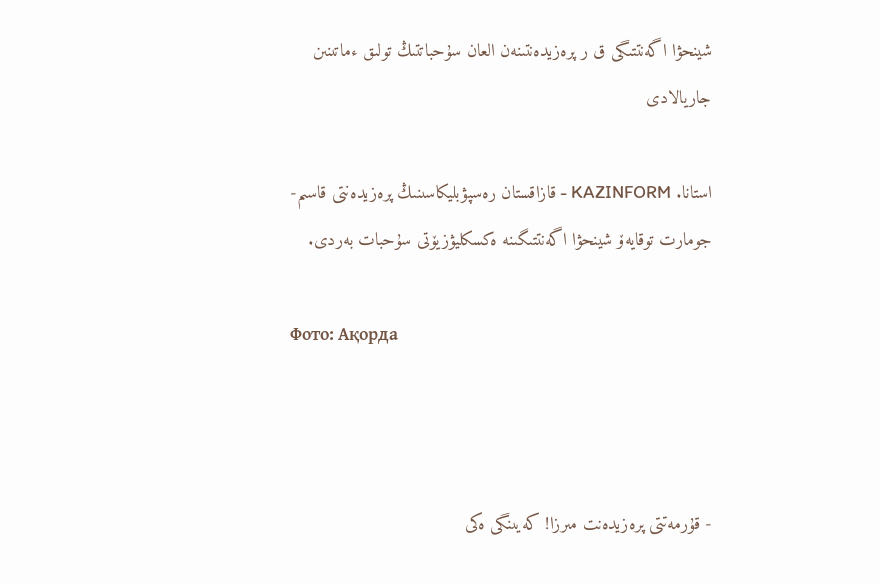شينحۋا اگەنتتىگى ق ر پرەزيدەنتىنەن العان سۇحباتتىڭ تولىق ءماتىنىن جاريالادى

استانا. KAZINFORM - قازاقستان رەسپۋبليكاسىنىڭ پرەزيدەنتى قاسىم-جومارت توقايەۆ شينحۋا اگەنتتىگىنە ەكسكليۋزيۆتى سۇحبات بەردى.

Фото: Ақорда



- قۇرمەتتى پرەزيدەنت مىرزا! كەيىنگى ەكى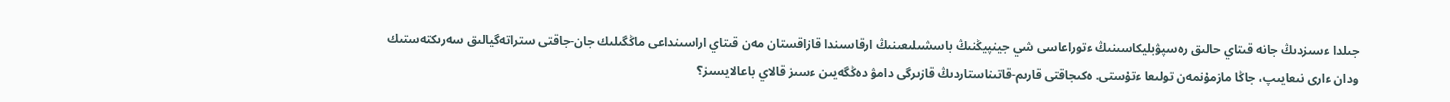جىلدا ءسىزدىڭ جانە قىتاي حالىق رەسپۋبليكاسىنىڭ ءتوراعاسى شي جينپيڭنىڭ باسشىلىعىنىڭ ارقاسىندا قازاقستان مەن قىتاي اراسىنداعى ماڭگىلىك جان-جاقتى ستراتەگيالىق سەرىكتەستىك ودان ءارى نىعايىپ، جاڭا مازمۇنمەن تولىعا ءتۇستى. ەكىجاقتى قارىم-قاتىناستاردىڭ قازىرگى دامۋ دەڭگەيىن ءسىز قالاي باعالايسىز؟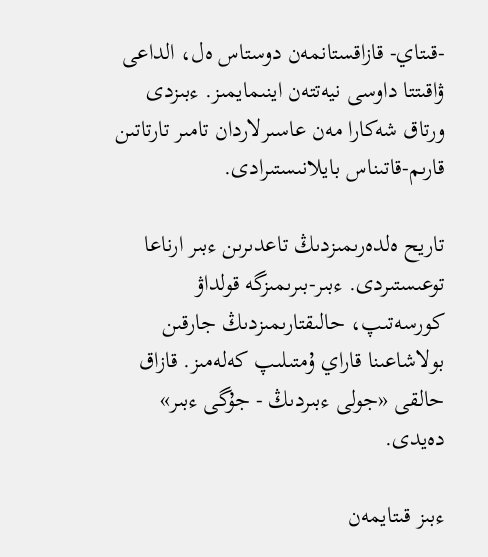-قىتاي- قازاقستانمەن دوستاس ەل، الداعى ۋاقىتتا داوسى نيەتتەن اينىمايمىز. ءبىزدى ورتاق شەكارا مەن عاسىرلاردان تامىر تارتاتىن قارىم-قاتىناس بايلانىستىرادى.

تاريح ەلدەرىمىزدىڭ تاعدىرىن ءبىر ارناعا توعىستىردى. ءبىر-بىرىمىزگە قولداۋ كورسەتىپ، حالىقتارىمىزدىڭ جارقىن بولاشاعىنا قاراي ۇمتىلىپ كەلەمىز. قازاق حالقى «جولى ءبىردىڭ - جۇگى ءبىر» دەيدى.

ءبىز قىتايمەن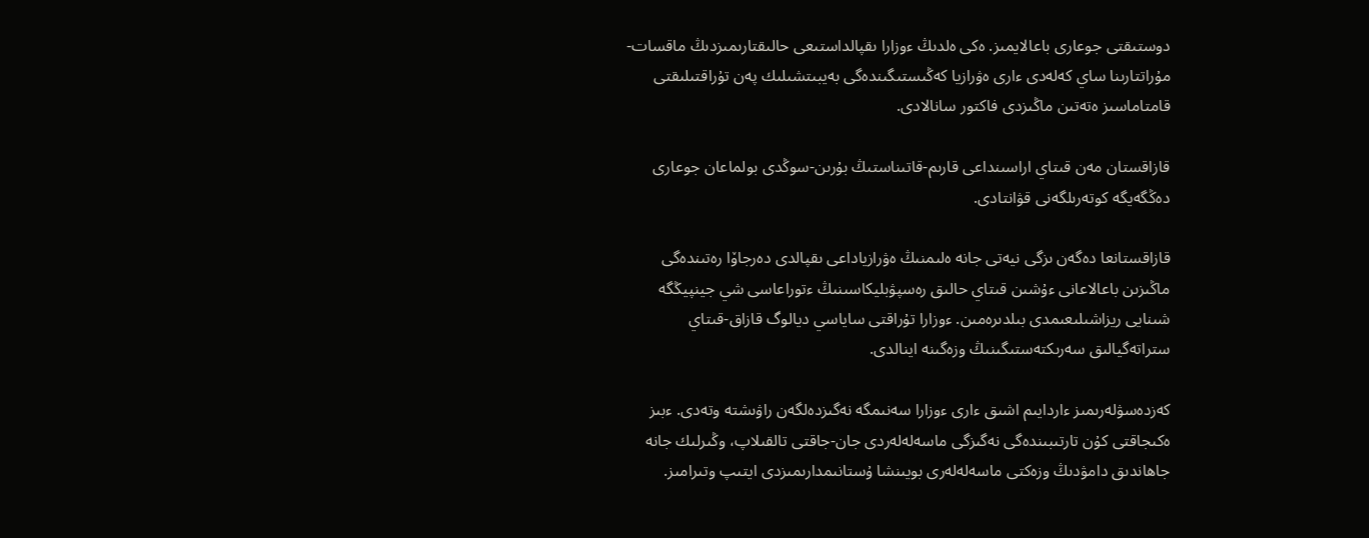دوستىقتى جوعارى باعالايمىز. ەكى ەلدىڭ ءوزارا ىقپالداستىعى حالىقتارىمىزدىڭ ماقسات-مۇراتتارىنا ساي كەلەدى ءارى ەۋرازيا كەڭىستىگىندەگى بەيبىتشىلىك پەن تۇراقتىلىقتى قامتاماسىز ەتەتىن ماڭىزدى فاكتور سانالادى.

قازاقستان مەن قىتاي اراسىنداعى قارىم-قاتىناستىڭ بۇرىن-سوڭدى بولماعان جوعارى دەڭگەيگە كوتەرىلگەنى قۋانتادى.

قازاقستانعا دەگەن ىزگى نيەتى جانە ەلىمنىڭ ەۋرازياداعى ىقپالدى دەرجاۆا رەتىندەگى ماڭىزىن باعالاعانى ءۇشىن قىتاي حالىق رەسپۋبليكاسىنىڭ ءتوراعاسى شي جينپيڭگە شىنايى ريزاشىلىعىمدى بىلدىرەمىن. ءوزارا تۇراقتى ساياسي ديالوگ قازاق-قىتاي ستراتەگيالىق سەرىكتەستىگىنىڭ وزەگىنە اينالدى.

كەزدەسۋلەرىمىز ءاردايىم اشىق ءارى ءوزارا سەنىمگە نەگىزدەلگەن راۋىشتە وتەدى. ءبىز ەكىجاقتى كۇن تارتىبىندەگى نەگىزگى ماسەلەلەردى جان-جاقتى تالقىلاپ، وڭىرلىك جانە جاھاندىق دامۋدىڭ وزەكتى ماسەلەلەرى بويىنشا ۇستانىمدارىمىزدى ايتىپ وتىرامىز.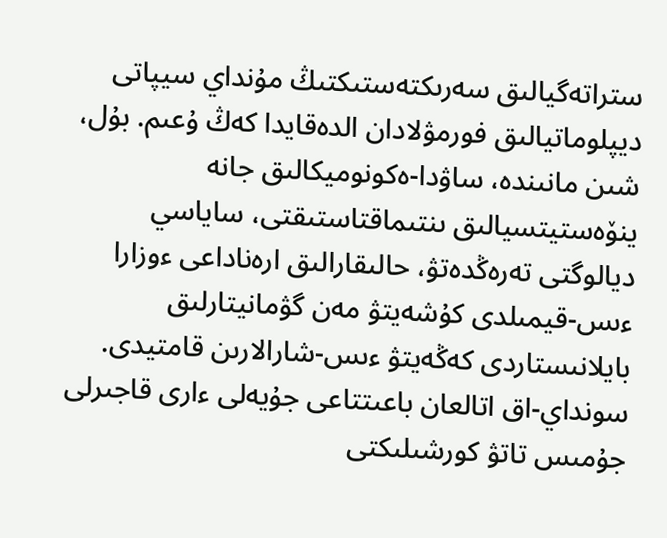ستراتەگيالىق سەرىكتەستىكتىڭ مۇنداي سيپاتى ديپلوماتيالىق فورمۋلادان الدەقايدا كەڭ ۇعىم. بۇل، شىن مانىندە، ساۋدا-ەكونوميكالىق جانە ينۆەستيتسيالىق ىنتىماقتاستىقتى، ساياسي ديالوگتى تەرەڭدەتۋ، حالىقارالىق ارەناداعى ءوزارا ءىس-قيمىلدى كۇشەيتۋ مەن گۋمانيتارلىق بايلانىستاردى كەڭەيتۋ ءىس-شارالارىن قامتيدى. سونداي-اق اتالعان باعىتتاعى جۇيەلى ءارى قاجىرلى جۇمىس تاتۋ كورشىلىكتى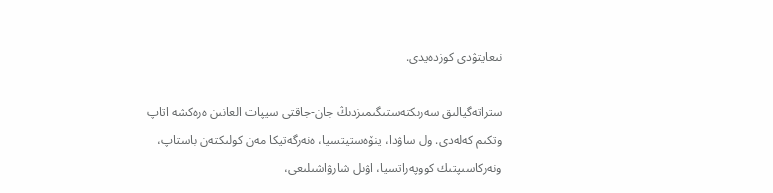نىعايتۋدى كوزدەيدى.

ستراتەگيالىق سەرىكتەستىگىمىزدىڭ جان-جاقتى سيپات العانىن ەرەكشە اتاپ وتكىم كەلەدى. ول ساۋدا، ينۆەستيتسيا، ەنەرگەتيكا مەن كولىكتەن باستاپ، ونەركاسىپتىك كووپەراتسيا، اۋىل شارۋاشىلىعى،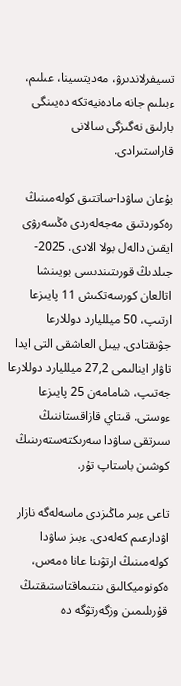تسيفرلاندىرۋ، مەديتسينا، عىلىم، ءبىلىم جانە مادەنيەتكە دەيىنگى بارلىق نەگىزگى سالانى قاراستىرادى.

بۇعان ساۋدا-ساتتىق كولەمىنىڭ رەكوردتىق مەجەلەردى ەڭسەرۋى ايقىن دالەل بولا الادى. 2025-جىلدىڭ قورىتىندىسى بويىنشا اتالعان كورسەتكىش 11 پايىزعا ارتىپ، 50 ميلليارد دوللارعا جۋىقتادى. بيىل العاشقى التى ايدا تاۋار اينالىمى 27,2 ميلليارد دوللارعا جەتىپ، شامامەن 25 پايىزعا ءوستى. قىتاي قازاقستاننىڭ سىرتقى ساۋدا سەرىكتەستەرىنىڭ كوشىن باستاپ تۇر.

تاعى ءبىر ماڭىزدى ماسەلەگە نازار اۋدارعىم كەلەدى. ءبىز ساۋدا كولەمىنىڭ ارتۋىنا عانا ەمەس، ەكونوميكالىق ىنتىماقتاستىقتىڭ قۇرىلىمىن وزگەرتۋگە دە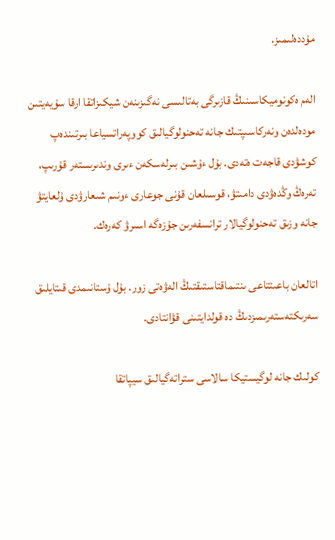مۇددەلىمىز.

الەم ەكونوميكاسىنىڭ قازىرگى بەتالىسى نەگىزىنەن شيكىزاتقا ارقا سۇيەيتىن مودەلدەن ونەركاسىپتىك جانە تەحنولوگيالىق كووپەراتسياعا بىرتىندەپ كوشۋدى قاجەت ەتەدى. بۇل ءۇشىن بىرلەسكەن ءىرى وندىرىستەر قۇرىپ، تەرەڭ وڭدەۋدى دامىتۋ، قوسىلعان قۇنى جوعارى ءونىم شىعارۋدى ۇلعايتۋ جانە وزىق تەحنولوگيالار ترانسفەرىن جۇزەگە اسىرۋ كەرەك.

اتالعان باعىتتاعى ىنتىماقتاستىقتىڭ الەۋەتى زور. بۇل ۇستانىمدى قىتايلىق سەرىكتەستەرىمىزدىڭ دە قولدايتىنى قۋانتادى.

كولىك جانە لوگيستيكا سالاسى ستراتەگيالىق سيپاتقا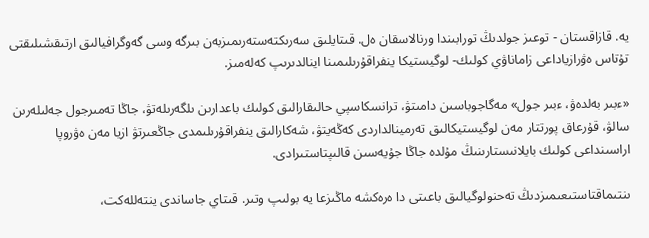يە. قازاقستان - توعىز جولدىڭ تورابىندا ورنالاسقان ەل. قىتايلىق سەرىكتەستەرىمىزبەن بىرگە وسى گەوگرافيالىق ارتىقشىلىقتى تۇتاس ەۋرازياداعى زاماناۋي كولىك- لوگيستيكا ينفراقۇرىلىمىنا اينالدىرىپ كەلەمىز.

«ءبىر بەلدەۋ، ءبىر جول» مەگاجوباسىن دامىتۋ، ترانسكاسپي حالىقارالىق كولىك باعدارىن ىلگەرىلەتۋ، جاڭا تەمىرجول جەلىلەرىن سالۋ، قۇرعاق پورتتار مەن لوگيستيكالىق تەرمينالداردى كەڭەيتۋ، شەكارالىق ينفراقۇرىلىمدى جاڭعىرتۋ ازيا مەن ەۋروپا اراسىنداعى كولىك بايلانىستارىنىڭ مۇلدە جاڭا جۇيەسىن قالىپتاستىرادى.

ىنتىماقتاستىعىمىزدىڭ تەحنولوگيالىق باعىتى دا ەرەكشە ماڭىزعا يە بولىپ وتىر. قىتاي جاساندى ينتەللەكت،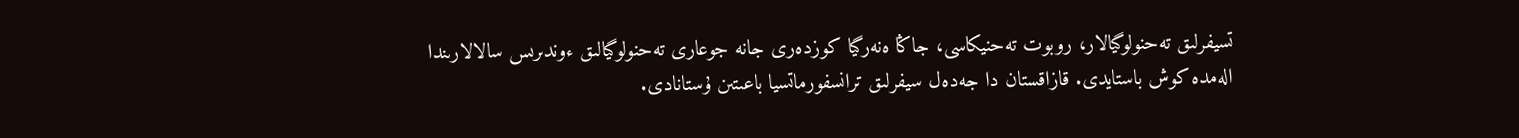تسيفرلىق تەحنولوگيالار، روبوت تەحنيكاسى، جاڭا ەنەرگيا كوزدەرى جانە جوعارى تەحنولوگيالىق ءوندىرىس سالالارىندا الەمدە كوش باستايدى. قازاقستان دا جەدەل سيفرلىق ترانسفورماتسيا باعىتىن ۇستانادى.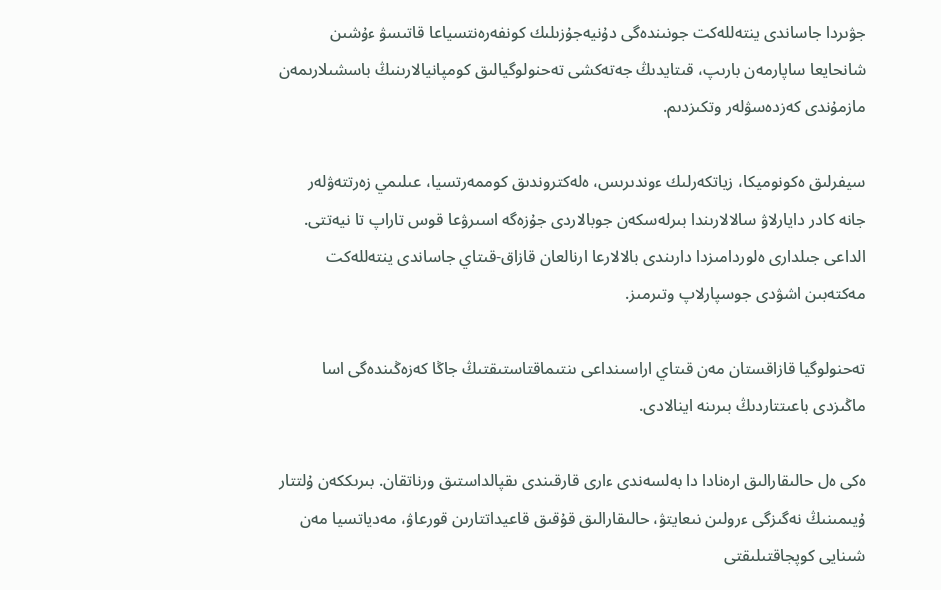جۋىردا جاساندى ينتەللەكت جونىندەگى دۇنيەجۇزىلىك كونفەرەنتسياعا قاتىسۋ ءۇشىن شانحايعا ساپارمەن بارىپ، قىتايدىڭ جەتەكشى تەحنولوگيالىق كومپانيالارىنىڭ باسشىلارىمەن مازمۇندى كەزدەسۋلەر وتكىزدىم.

سيفرلىق ەكونوميكا، زياتكەرلىك ءوندىرىس، ەلەكتروندىق كوممەرتسيا، عىلىمي زەرتتەۋلەر جانە كادر دايارلاۋ سالالارىندا بىرلەسكەن جوبالاردى جۇزەگە اسىرۋعا قوس تاراپ تا نيەتتى. الداعى جىلدارى ەلوردامىزدا دارىندى بالالارعا ارنالعان قازاق-قىتاي جاساندى ينتەللەكت مەكتەبىن اشۋدى جوسپارلاپ وتىرمىز.

تەحنولوگيا قازاقستان مەن قىتاي اراسىنداعى ىنتىماقتاستىقتىڭ جاڭا كەزەڭىندەگى اسا ماڭىزدى باعىتتاردىڭ بىرىنە اينالادى.

ەكى ەل حالىقارالىق ارەنادا دا بەلسەندى ءارى قارقىندى ىقپالداستىق ورناتقان. بىرىككەن ۇلتتار ۇيىمىنىڭ نەگىزگى ءرولىن نىعايتۋ، حالىقارالىق قۇقىق قاعيداتتارىن قورعاۋ، مەدياتسيا مەن شىنايى كوپجاقتىلىقتى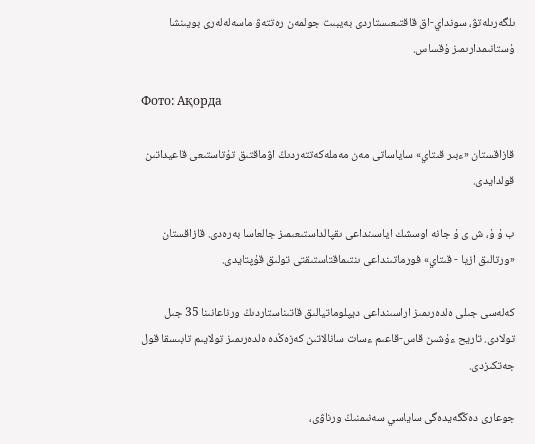ىلگەرىلەتۋ، سونداي-اق قاقتىعىستاردى بەيبىت جولمەن رەتتەۋ ماسەلەلەرى بويىنشا ۇستانىمدارىمىز ۇقساس.

Фото: Ақорда

قازاقستان «ءبىر قىتاي» ساياساتى مەن مەملەكەتتەردىڭ اۋماقتىق تۇتاستىعى قاعيداتىن قولدايدى.

ب ۇ ۇ، ش ى ۇ جانە اوسشك اياسىنداعى ىقپالداستىعىمىز جالعاسا بەرەدى. قازاقستان «ورتالىق ازيا - قىتاي» فورماتىنداعى ىنتىماقتاستىقتى تولىق قۇپتايدى.

كەلەسى جىلى ەلدەرىمىز اراسىنداعى ديپلوماتيالىق قاتىناستاردىڭ ورناعانىنا 35 جىل تولادى. تاريح ءۇشىن قاس-قاعىم ءسات سانالاتىن كەزەڭدە ەلدەرىمىز تولايىم تابىسقا قول جەتكىزدى.

جوعارى دەڭگەيدەگى ساياسي سەنىمنىڭ ورناۋى،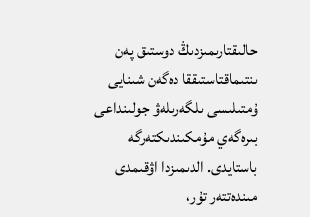حالىقتارىمىزدىڭ دوستىق پەن ىنتىماقتاستىققا دەگەن شىنايى ۇمتىلىسى ىلگەرىلەۋ جولىنداعى بىرەگەي مۇمكىندىكتەرگە باستايدى. الدىمىزدا اۋقىمدى مىندەتتەر تۇر،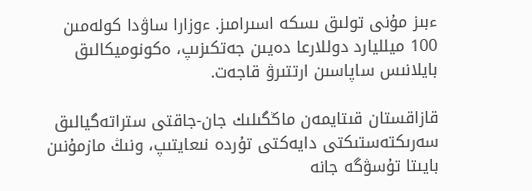ءبىز مۇنى تولىق ىسكە اسىرامىز. ءوزارا ساۋدا كولەمىن 100 ميلليارد دوللارعا دەيىن جەتكىزىپ، ەكونوميكالىق بايلانىس ساپاسىن ارتتىرۋ قاجەت.

قازاقستان قىتايمەن ماڭگىلىك جان-جاقتى ستراتەگيالىق سەرىكتەستىكتى دايەكتى تۇردە نىعايتىپ، ونىڭ مازمۇنىن بايىتا تۇسۋگە جانە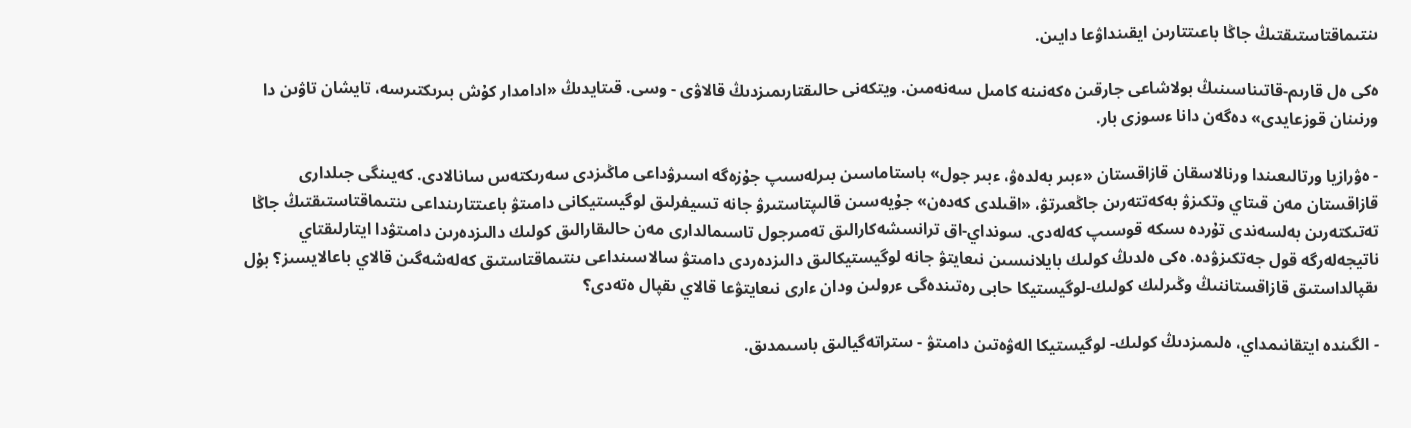ىنتىماقتاستىقتىڭ جاڭا باعىتتارىن ايقىنداۋعا دايىن.

ەكى ەل قارىم-قاتىناسىنىڭ بولاشاعى جارقىن ەكەنىنە كامىل سەنەمىن. ويتكەنى حالىقتارىمىزدىڭ قالاۋى - وسى. قىتايدىڭ «ادامدار كۇش بىرىكتىرسە، تايشان تاۋىن دا ورنىنان قوزعايدى» دەگەن دانا ءسوزى بار.

- ەۋرازيا ورتالىعىندا ورنالاسقان قازاقستان «ءبىر بەلدەۋ، ءبىر جول» باستاماسىن بىرلەسىپ جۇزەگە اسىرۋداعى ماڭىزدى سەرىكتەس سانالادى. كەيىنگى جىلدارى قازاقستان مەن قىتاي وتكىزۋ بەكەتتەرىن جاڭعىرتۋ، «اقىلدى كەدەن» جۇيەسىن قالىپتاستىرۋ جانە تسيفرلىق لوگيستيكانى دامىتۋ باعىتتارىنداعى ىنتىماقتاستىقتىڭ جاڭا تەتىكتەرىن بەلسەندى تۇردە ىسكە قوسىپ كەلەدى. سونداي-اق ترانسشەكارالىق تەمىرجول تاسىمالدارى مەن حالىقارالىق كولىك دالىزدەرىن دامىتۋدا ايتارلىقتاي ناتيجەلەرگە قول جەتكىزۋدە. ەكى ەلدىڭ كولىك بايلانىسىن نىعايتۋ جانە لوگيستيكالىق دالىزدەردى دامىتۋ سالاسىنداعى ىنتىماقتاستىق كەلەشەگىن قالاي باعالايسىز؟ بۇل ىقپالداستىق قازاقستاننىڭ وڭىرلىك كولىك-لوگيستيكا حابى رەتىندەگى ءرولىن ودان ءارى نىعايتۋعا قالاي ىقپال ەتەدى؟

- الگىندە ايتقانىمداي، ەلىمىزدىڭ كولىك- لوگيستيكا الەۋەتىن دامىتۋ - ستراتەگيالىق باسىمدىق.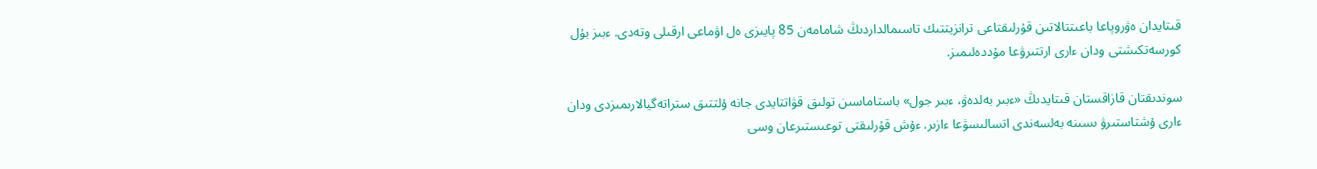قىتايدان ەۋروپاعا باعىتتالاتىن قۇرلىقتاعى ترانزيتتىك تاسىمالداردىڭ شامامەن 85 پايىزى ەل اۋماعى ارقىلى وتەدى. ءبىز بۇل كورسەتكىشتى ودان ءارى ارتتىرۋعا مۇددەلىمىز.

سوندىقتان قازاقستان قىتايدىڭ «ءبىر بەلدەۋ، ءبىر جول» باستاماسىن تولىق قۋاتتايدى جانە ۇلتتىق ستراتەگيالارىمىزدى ودان ءارى ۇشتاستىرۋ ىسىنە بەلسەندى اتسالىسۋعا ءازىر. ءۇش قۇرلىقتى توعىستىرعان وسى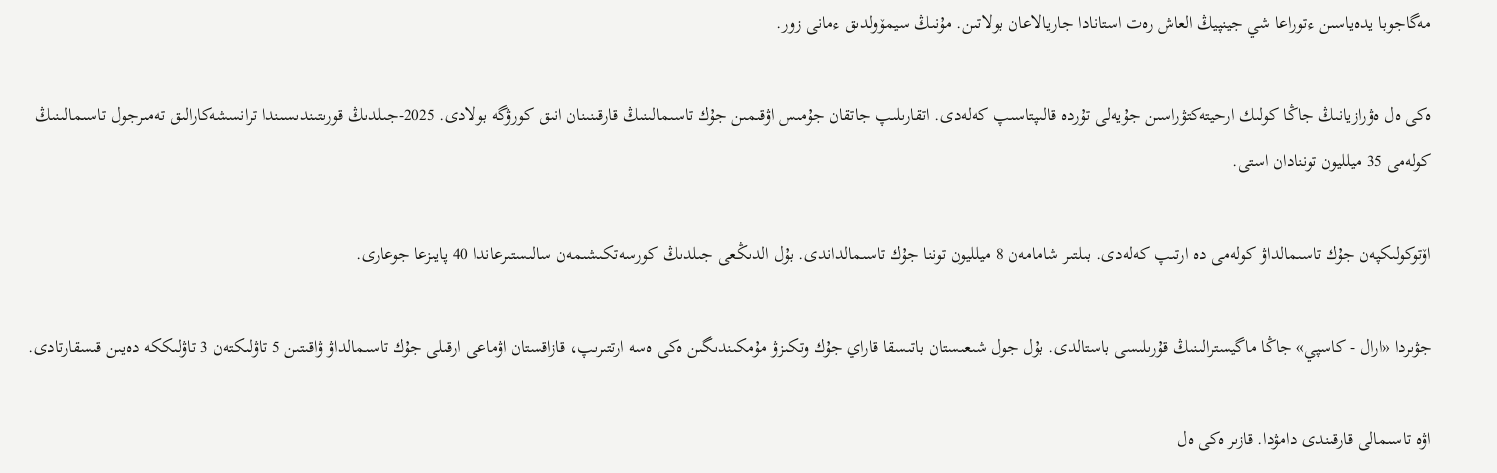مەگاجوبا يدەياسىن ءتوراعا شي جينپيڭ العاش رەت استانادا جاريالاعان بولاتىن. مۇنىڭ سيمۆولدىق ءمانى زور.

ەكى ەل ەۋرازيانىڭ جاڭا كولىك ارحيتەكتۋراسىن جۇيەلى تۇردە قالىپتاسىپ كەلەدى. اتقارىلىپ جاتقان جۇمىس اۋقىمىن جۇك تاسىمالىنىڭ قارقىنىنان انىق كورۋگە بولادى. 2025-جىلدىڭ قورىتىندىسىندا ترانسشەكارالىق تەمىرجول تاسىمالىنىڭ كولەمى 35 ميلليون توننادان استى.

اۆتوكولىكپەن جۇك تاسىمالداۋ كولەمى دە ارتىپ كەلەدى. بىلتىر شامامەن 8 ميلليون توننا جۇك تاسىمالداندى. بۇل الدىڭعى جىلدىڭ كورسەتكىشىمەن سالىستىرعاندا 40 پايىزعا جوعارى.

جۋىردا «ارال - كاسپي» جاڭا ماگيسترالىنىڭ قۇرىلىسى باستالدى. بۇل جول شىعىستان باتىسقا قاراي جۇك وتكىزۋ مۇمكىندىگىن ەكى ەسە ارتتىرىپ، قازاقستان اۋماعى ارقىلى جۇك تاسىمالداۋ ۋاقىتىن 5 تاۋلىكتەن 3 تاۋلىككە دەيىن قىسقارتادى.

اۋە تاسىمالى قارقىندى دامۋدا. قازىر ەكى ەل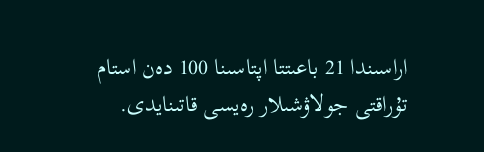اراسىندا 21 باعىتتا اپتاسىنا 100 دەن استام تۇراقتى جولاۋشىلار رەيسى قاتىنايدى.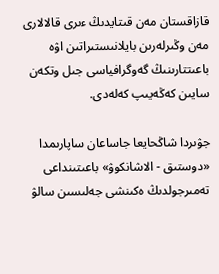قازاقستان مەن قىتايدىڭ ءىرى قالالارى مەن وڭىرلەرىن بايلانىستىراتىن اۋە باعىتتارىنىڭ گەوگرافياسى جىل وتكەن سايىن كەڭەيىپ كەلەدى.

جۋىردا شاڭحايعا جاساعان ساپارىمدا «دوستىق - الاشانكوۋ» باعىتىنداعى تەمىرجولدىڭ ەكىنشى جەلىسىن سالۋ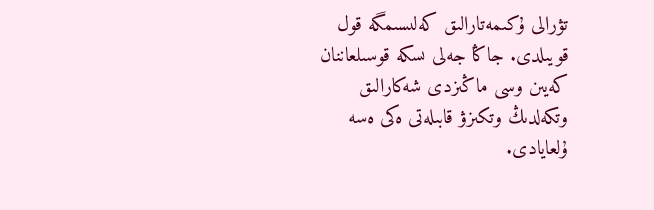تۋرالى ۇكىمەتارالىق كەلىسىمگە قول قويىلدى. جاڭا جەلى ىسكە قوسىلعاننان كەيىن وسى ماڭىزدى شەكارالىق وتكەلدىڭ وتكىزۋ قابىلەتى ەكى ەسە ۇلعايادى.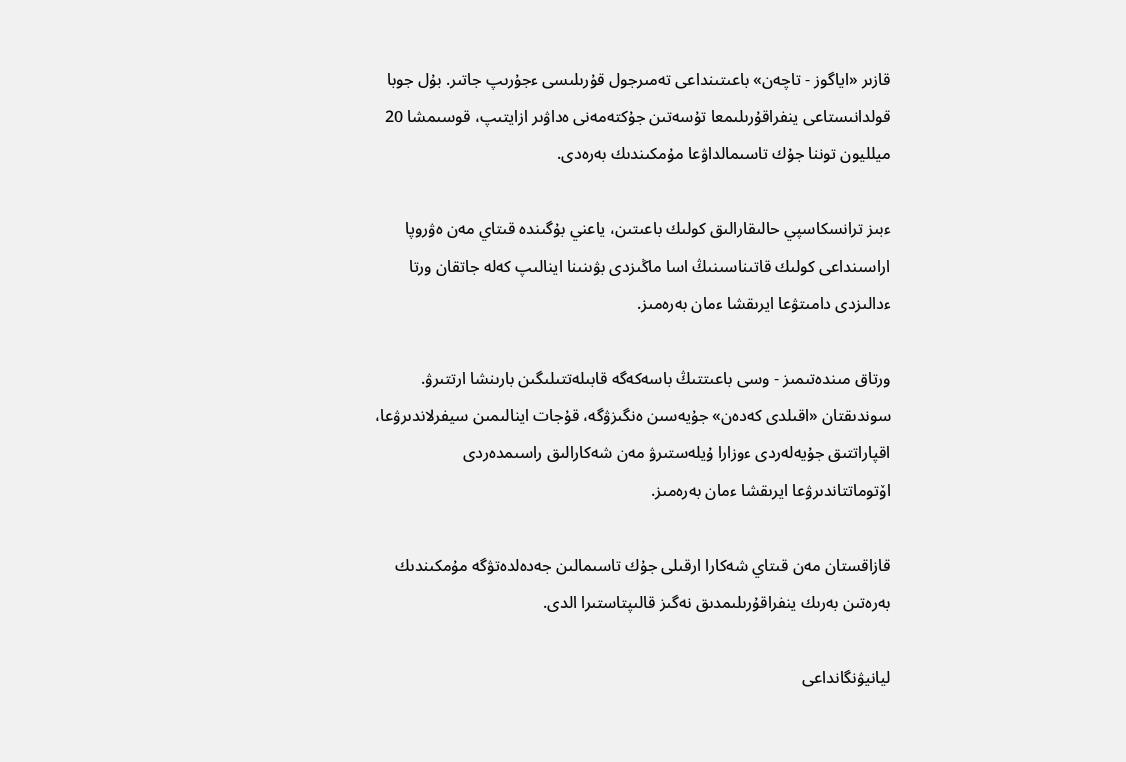قازىر «اياگوز - تاچەن» باعىتىنداعى تەمىرجول قۇرىلىسى ءجۇرىپ جاتىر. بۇل جوبا قولدانىستاعى ينفراقۇرىلىمعا تۇسەتىن جۇكتەمەنى ەداۋىر ازايتىپ، قوسىمشا 20 ميلليون توننا جۇك تاسىمالداۋعا مۇمكىندىك بەرەدى.

ءبىز ترانسكاسپي حالىقارالىق كولىك باعىتىن، ياعني بۇگىندە قىتاي مەن ەۋروپا اراسىنداعى كولىك قاتىناسىنىڭ اسا ماڭىزدى بۋىنىنا اينالىپ كەلە جاتقان ورتا ءدالىزدى دامىتۋعا ايرىقشا ءمان بەرەمىز.

ورتاق مىندەتىمىز - وسى باعىتتىڭ باسەكەگە قابىلەتتىلىگىن بارىنشا ارتتىرۋ. سوندىقتان «اقىلدى كەدەن» جۇيەسىن ەنگىزۋگە، قۇجات اينالىمىن سيفرلاندىرۋعا، اقپاراتتىق جۇيەلەردى ءوزارا ۇيلەستىرۋ مەن شەكارالىق راسىمدەردى اۆتوماتتاندىرۋعا ايرىقشا ءمان بەرەمىز.

قازاقستان مەن قىتاي شەكارا ارقىلى جۇك تاسىمالىن جەدەلدەتۋگە مۇمكىندىك بەرەتىن بەرىك ينفراقۇرىلىمدىق نەگىز قالىپتاستىرا الدى.

ليانيۋنگانداعى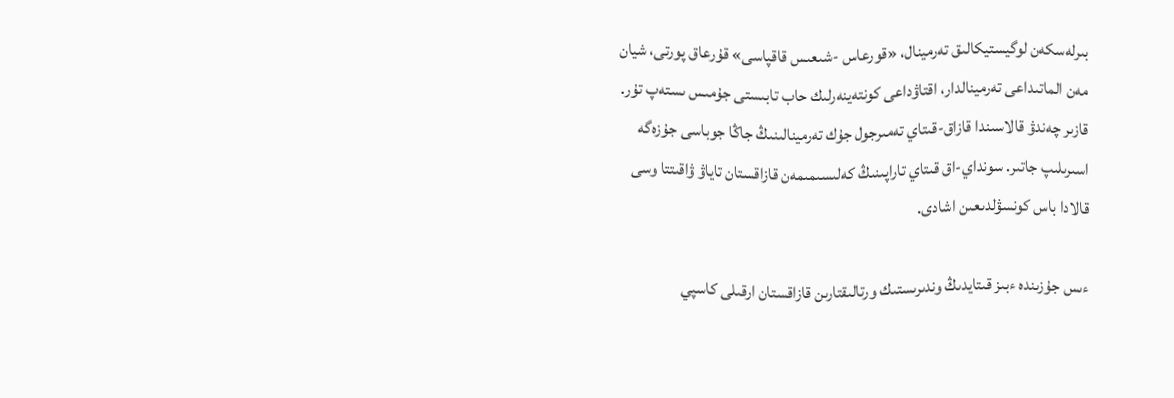بىرلەسكەن لوگيستيكالىق تەرمينال، «قورعاس -شىعىس قاقپاسى» قۇرعاق پورتى، شيان مەن الماتىداعى تەرمينالدار، اقتاۋداعى كونتەينەرلىك حاب تابىستى جۇمىس ىستەپ تۇر. قازىر چەندۋ قالاسىندا قازاق-قىتاي تەمىرجول جۇك تەرمينالىنىڭ جاڭا جوباسى جۇزەگە اسىرىلىپ جاتىر. سونداي-اق قىتاي تاراپىنىڭ كەلىسىمىمەن قازاقستان تاياۋ ۋاقىتتا وسى قالادا باس كونسۋلدىعىن اشادى.

ءىس جۇزىندە ءبىز قىتايدىڭ وندىرىستىك ورتالىقتارىن قازاقستان ارقىلى كاسپي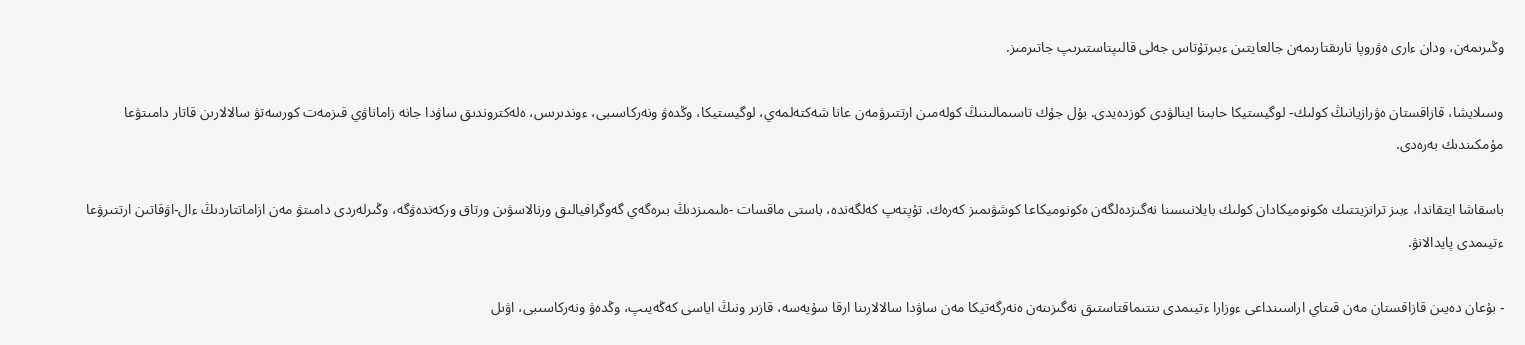وڭىرىمەن، ودان ءارى ەۋروپا نارىقتارىمەن جالعايتىن ءبىرتۇتاس جەلى قالىپتاستىرىپ جاتىرمىز.

وسىلايشا، قازاقستان ەۋرازيانىڭ كولىك- لوگيستيكا حابىنا اينالۋدى كوزدەيدى. بۇل جۇك تاسىمالىنىڭ كولەمىن ارتتىرۋمەن عانا شەكتەلمەي، لوگيستيكا، وڭدەۋ ونەركاسىبى، ءوندىرىس، ەلەكتروندىق ساۋدا جانە زاماناۋي قىزمەت كورسەتۋ سالالارىن قاتار دامىتۋعا مۇمكىندىك بەرەدى.

باسقاشا ايتقاندا، ءبىز ترانزيتتىك ەكونوميكادان كولىك بايلانىسىنا نەگىزدەلگەن ەكونوميكاعا كوشۋىمىز كەرەك. تۇپتەپ كەلگەندە، باستى ماقسات -ەلىمىزدىڭ بىرەگەي گەوگرافيالىق ورنالاسۋىن ورتاق وركەندەۋگە، وڭىرلەردى دامىتۋ مەن ازاماتتاردىڭ ءال-اۋقاتىن ارتتىرۋعا ءتيىمدى پايدالانۋ.

- بۇعان دەيىن قازاقستان مەن قىتاي اراسىنداعى ءوزارا ءتيىمدى ىنتىماقتاستىق نەگىزىنەن ەنەرگەتيكا مەن ساۋدا سالالارىنا ارقا سۇيەسە، قازىر ونىڭ اياسى كەڭەيىپ، وڭدەۋ ونەركاسىبى، اۋىل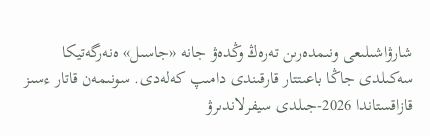شارۋاشىلىعى ونىمدەرىن تەرەڭ وڭدەۋ جانە «جاسىل» ەنەرگەتيكا سەكىلدى جاڭا باعىتتار قارقىندى دامىپ كەلەدى. سونىمەن قاتار ءسىز قازاقستاندا 2026-جىلدى سيفرلاندىرۋ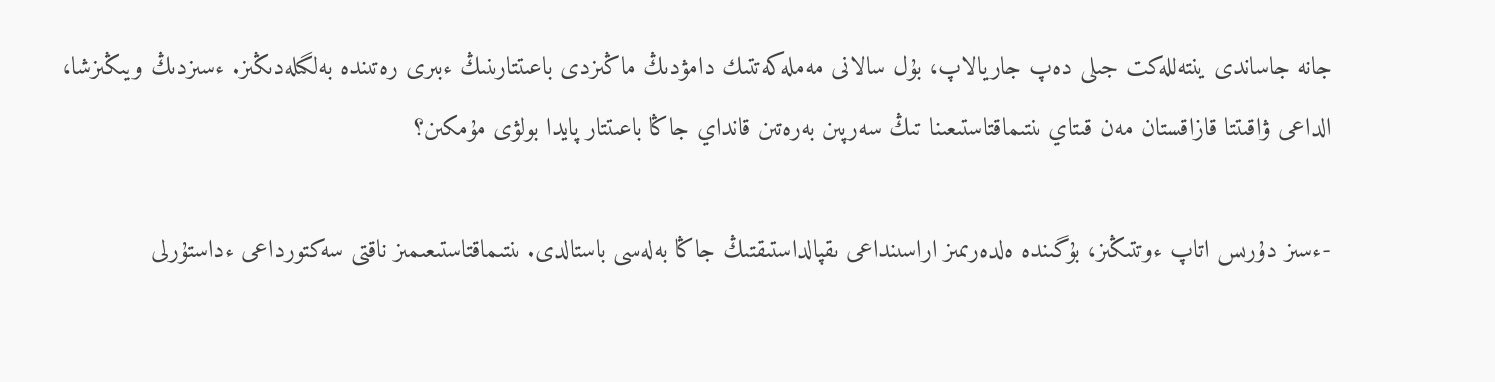جانە جاساندى ينتەللەكت جىلى دەپ جاريالاپ، بۇل سالانى مەملەكەتتىك دامۋدىڭ ماڭىزدى باعىتتارىنىڭ ءبىرى رەتىندە بەلگىلەدىڭىز. ءسىزدىڭ ويىڭىزشا، الداعى ۋاقىتتا قازاقستان مەن قىتاي ىنتىماقتاستىعىنا تىڭ سەرپىن بەرەتىن قانداي جاڭا باعىتتار پايدا بولۋى مۇمكىن؟

-ءسىز دۇرىس اتاپ ءوتتىڭىز، بۇگىندە ەلدەرىمىز اراسىنداعى ىقپالداستىقتىڭ جاڭا بەلەسى باستالدى. ىنتىماقتاستىعىمىز ناقتى سەكتورداعى ءداستۇرلى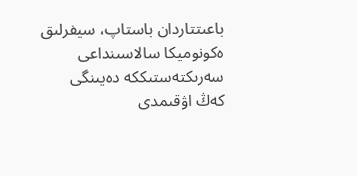باعىتتاردان باستاپ، سيفرلىق ەكونوميكا سالاسىنداعى سەرىكتەستىككە دەيىنگى كەڭ اۋقىمدى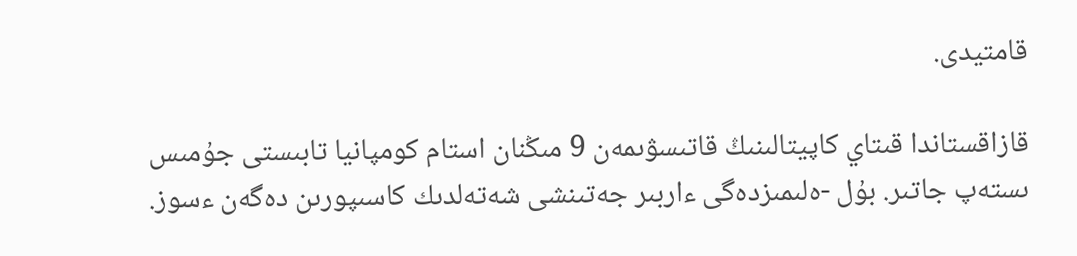قامتيدى.

قازاقستاندا قىتاي كاپيتالىنىڭ قاتىسۋىمەن 9 مىڭنان استام كومپانيا تابىستى جۇمىس ىستەپ جاتىر. بۇل -ەلىمىزدەگى ءاربىر جەتىنشى شەتەلدىك كاسىپورىن دەگەن ءسوز.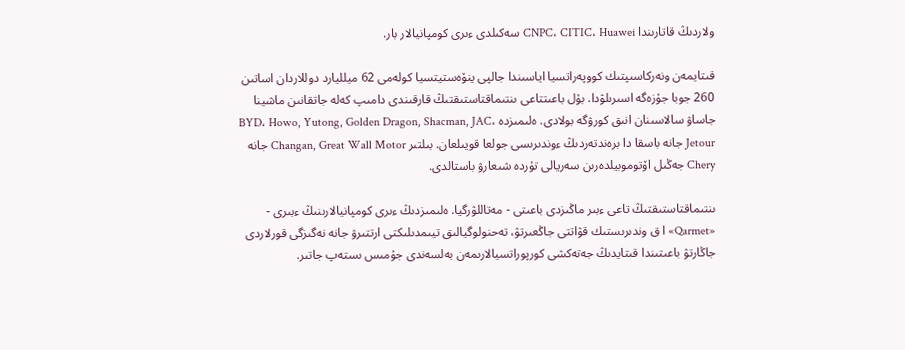ولاردىڭ قاتارىندا CNPC، CITIC، Huawei سەكىلدى ءىرى كومپانيالار بار.

قىتايمەن ونەركاسىپتىك كووپەراتسيا اياسىندا جالپى ينۆەستيتسيا كولەمى 62 ميلليارد دوللاردان اساتىن 260 جوبا جۇزەگە اسىرىلۋدا. بۇل باعىتتاعى ىنتىماقتاستىقتىڭ قارقىندى دامىپ كەلە جاتقانىن ماشينا جاساۋ سالاسىنان انىق كورۋگە بولادى. ەلىمىزدە BYD، Howo, Yutong, Golden Dragon, Shacman, JAC، Jetour جانە باسقا دا برەندتەردىڭ ءوندىرىسى جولعا قويىلعان. بىلتىر Changan, Great Wall Motor جانە Chery جەڭىل اۆتوموبيلدەرىن سەريالى تۇردە شىعارۋ باستالدى.

ىنتىماقتاستىقتىڭ تاعى ءبىر ماڭىزدى باعىتى - مەتاللۋرگيا. ەلىمىزدىڭ ءىرى كومپانيالارىنىڭ ءبىرى - «Qarmet» ا ق وندىرىستىك قۋاتتى جاڭعىرتۋ، تەحنولوگيالىق تيىمدىلىكتى ارتتىرۋ جانە نەگىزگى قورلاردى جاڭارتۋ باعىتىندا قىتايدىڭ جەتەكشى كورپوراتسيالارىمەن بەلسەندى جۇمىس ىستەپ جاتىر.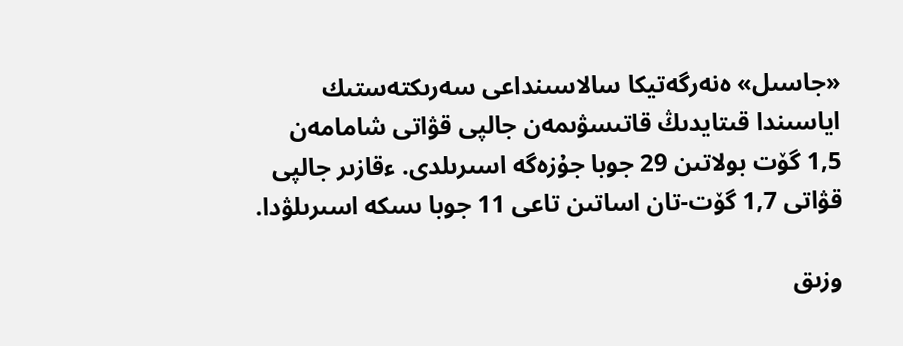«جاسىل» ەنەرگەتيكا سالاسىنداعى سەرىكتەستىك اياسىندا قىتايدىڭ قاتىسۋىمەن جالپى قۋاتى شامامەن 1,5 گۆت بولاتىن 29 جوبا جۇزەگە اسىرىلدى. ءقازىر جالپى قۋاتى 1,7 گۆت-تان اساتىن تاعى 11 جوبا ىسكە اسىرىلۋدا.

وزىق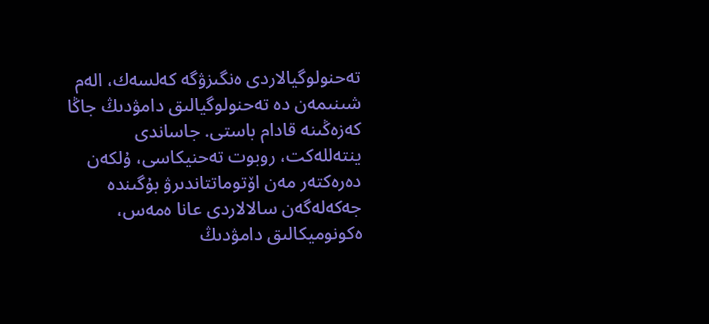تەحنولوگيالاردى ەنگىزۋگە كەلسەك، الەم شىنىمەن دە تەحنولوگيالىق دامۋدىڭ جاڭا كەزەڭىنە قادام باستى. جاساندى ينتەللەكت، روبوت تەحنيكاسى، ۇلكەن دەرەكتەر مەن اۆتوماتتاندىرۋ بۇگىندە جەكەلەگەن سالالاردى عانا ەمەس، ەكونوميكالىق دامۋدىڭ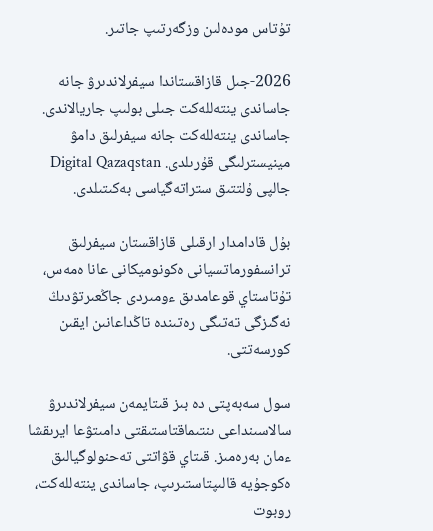تۇتاس مودەلىن وزگەرتىپ جاتىر.

2026-جىل قازاقستاندا سيفرلاندىرۋ جانە جاساندى ينتەللەكت جىلى بولىپ جاريالاندى. جاساندى ينتەللەكت جانە سيفرلىق دامۋ مينيسترلىگى قۇرىلدى. Digital Qazaqstan جالپى ۇلتتىق ستراتەگياسى بەكىتىلدى.

بۇل قادامدار ارقىلى قازاقستان سيفرلىق ترانسفورماتسيانى ەكونوميكانى عانا ەمەس، تۇتاستاي قوعامدىق ءومىردى جاڭعىرتۋدىڭ نەگىزگى تەتىگى رەتىندە تاڭداعانىن ايقىن كورسەتتى.

سول سەبەپتى دە بىز قىتايمەن سيفرلاندىرۋ سالاسىنداعى ىنتىماقتاستىقتى دامىتۋعا ايرىقشا ءمان بەرەمىز. قىتاي قۋاتتى تەحنولوگيالىق ەكوجۇيە قالىپتاستىرىپ، جاساندى ينتەللەكت، روبوت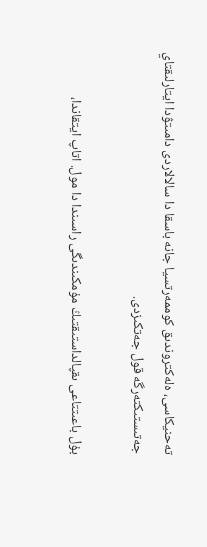تەحنيكاسى، ەلەكتروندىق كوممەرتسيا جانە باسقا دا سالالاردى دامىتۋدا ايتارلىقتاي جەتىستىكتەرگە قول جەتكىزدى.

بۇل باعىتتاعى ىقپالداستىقتىڭ مۇمكىندىگى راسىندا دا مول. اتاپ ايتقاندا،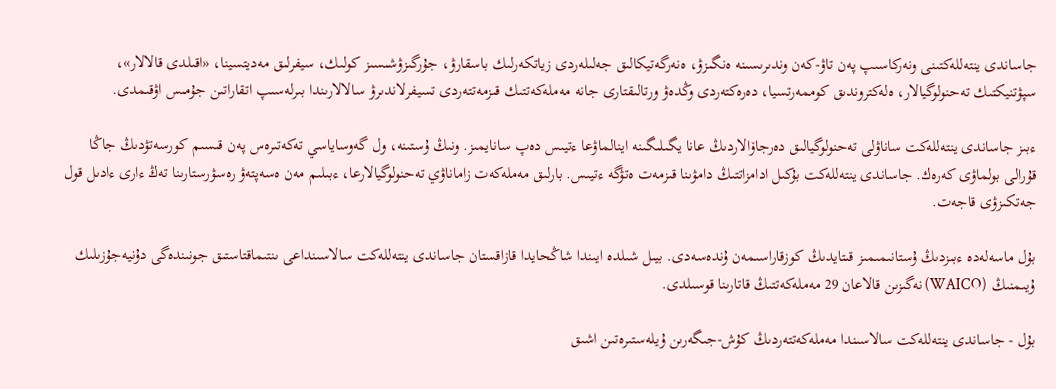جاساندى ينتەللەكتىنى ونەركاسىپ پەن تاۋ-كەن وندىرىسىنە ەنگىزۋ، ەنەرگەتيكالىق جەلىلەردى زياتكەرلىك باسقارۋ، جۇرگىزۋشىسىز كولىك، سيفرلىق مەديتسينا، «اقىلدى قالالار»، سپۋتنيكتىك تەحنولوگيالار، ەلەكتروندىق كوممەرتسيا، دەرەكتەردى وڭدەۋ ورتالىقتارى جانە مەملەكەتتىك قىزمەتتەردى تسيفرلاندىرۋ سالالارىندا بىرلەسىپ اتقاراتىن جۇمىس اۋقىمدى.

ءبىز جاساندى ينتەللەكت ساناۋلى تەحنولوگيالىق دەرجاۆالاردىڭ عانا يگىلىگىنە اينالماۋعا ءتيىس دەپ سانايمىز. ونىڭ ۇستىنە، ول گەوساياسي تەكەتىرەس پەن قىسىم كورسەتۋدىڭ جاڭا قۇرالى بولماۋى كەرەك. جاساندى ينتەللەكت بۇكىل ادامزاتتىڭ دامۋىنا قىزمەت ەتۋگە ءتيىس. بارلىق مەملەكەت زاماناۋي تەحنولوگيالارعا، ءبىلىم مەن ەسەپتەۋ رەسۋرستارىنا تەڭ ءارى ءادىل قول جەتكىزۋى قاجەت.

بۇل ماسەلەدە ءبىزدىڭ ۇستانىمىمىز قىتايدىڭ كوزقاراسىمەن ۇندەسەدى. بيىل شىلدە ايىندا شاڭحايدا قازاقستان جاساندى ينتەللەكت سالاسىنداعى ىنتىماقتاستىق جونىندەگى دۇنيەجۇزىلىك ۇيىمنىڭ (WAICO) نەگىزىن قالاعان 29 مەملەكەتتىڭ قاتارىنا قوسىلدى.

بۇل - جاساندى ينتەللەكت سالاسىندا مەملەكەتتەردىڭ كۇش-جىگەرىن ۇيلەستىرەتىن اشىق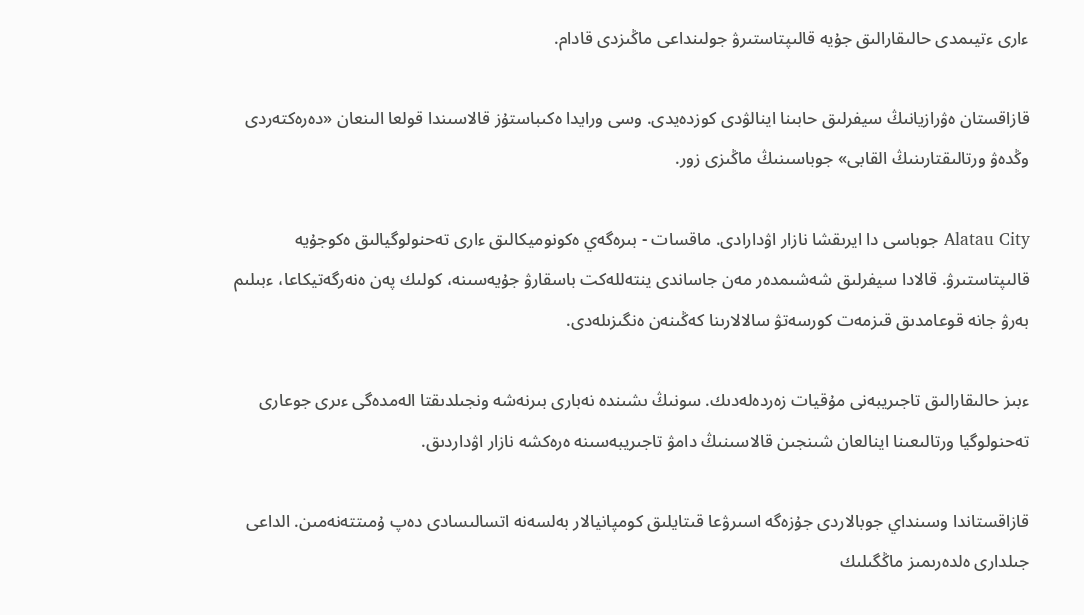ءارى ءتيىمدى حالىقارالىق جۇيە قالىپتاستىرۋ جولىنداعى ماڭىزدى قادام.

قازاقستان ەۋرازيانىڭ سيفرلىق حابىنا اينالۋدى كوزدەيدى. وسى ورايدا ەكىباستۇز قالاسىندا قولعا الىنعان «دەرەكتەردى وڭدەۋ ورتالىقتارىنىڭ القابى» جوباسىنىڭ ماڭىزى زور.

Alatau City جوباسى دا ايرىقشا نازار اۋدارادى. ماقسات - بىرەگەي ەكونوميكالىق ءارى تەحنولوگيالىق ەكوجۇيە قالىپتاستىرۋ. قالادا سيفرلىق شەشىمدەر مەن جاساندى ينتەللەكت باسقارۋ جۇيەسىنە، كولىك پەن ەنەرگەتيكاعا، ءبىلىم بەرۋ جانە قوعامدىق قىزمەت كورسەتۋ سالالارىنا كەڭىنەن ەنگىزىلەدى.

ءبىز حالىقارالىق تاجىريبەنى مۇقيات زەردەلەدىك. سونىڭ ىشىندە نەبارى بىرنەشە ونجىلدىقتا الەمدەگى ءىرى جوعارى تەحنولوگيا ورتالىعىنا اينالعان شىنجىن قالاسىنىڭ دامۋ تاجىريبەسىنە ەرەكشە نازار اۋداردىق.

قازاقستاندا وسىنداي جوبالاردى جۇزەگە اسىرۋعا قىتايلىق كومپانيالار بەلسەنە اتسالىسادى دەپ ۇمىتتەنەمىن. الداعى جىلدارى ەلدەرىمىز ماڭگىلىك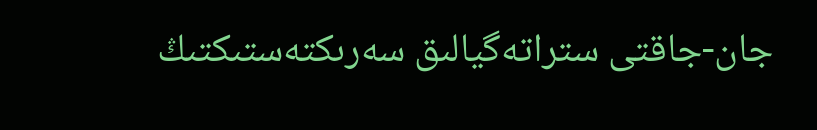جان-جاقتى ستراتەگيالىق سەرىكتەستىكتىڭ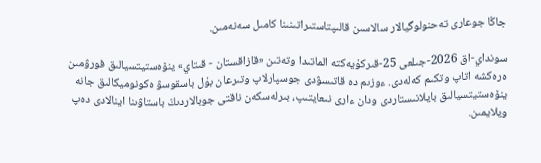جاڭا جوعارى تەحنولوگيالار سالاسىن قالىپتاستىراتىنىنا كامىل سەنەمىن.

سونداي-اق 2026-جىلعى 25-قىركۇيەكتە الماتىدا وتەتىن «قازاقستان - قىتاي» ينۆەستيتسيالىق فورۋمىن ەرەكشە اتاپ وتكىم كەلەدى. ءوزىم دە قاتىسۋدى جوسپارلاپ وتىرعان بۇل باسقوسۋ ەكونوميكالىق جانە ينۆەستيتسيالىق بايلانىستاردى ودان ءارى نىعايتىپ، بىرلەسكەن ناقتى جوبالاردىڭ باستاۋىنا اينالادى دەپ ويلايمىن.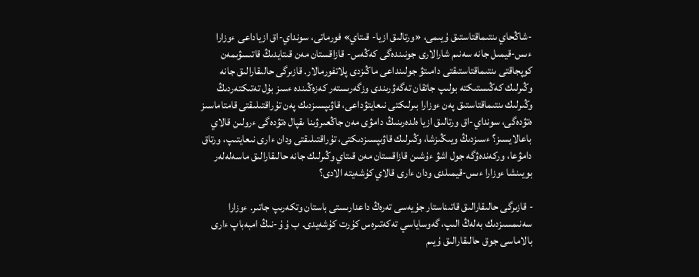-شاڭحاي ىنتىماقتاستىق ۇيىمى، «ورتالىق ازيا- قىتاي» فورماتى، سونداي-اق ازياداعى ءوزارا ءىس-قيمىل جانە سەنىم شارالارى جونىندەگى كەڭەس- قازاقستان مەن قىتايدىڭ قاتىسۋىمەن كوپجاقتى ىنتىماقتاستىقتى دامىتۋ جولىنداعى ماڭىزدى پلاتفورمالار. قازىرگى حالىقارالىق جانە وڭىرلىك كەڭىستىكتە بولىپ جاتقان تەگەۋرىندى وزگەرىستەر كەزەڭىندە ءسىز بۇل تەتىكتەردىڭ وڭىرلىك ىنتىماقتاستىق پەن ءوزارا بىرلىكتى نىعايتۋداعى، قاۋىپسىزدىك پەن تۇراقتىلىقتى قامتاماسىز ەتۋدەگى، سونداي-اق ورتالىق ازيا ەلدەرىنىڭ دامۋى مەن جاڭعىرۋىنا ىقپال ەتۋدەگى ءرولىن قالاي باعالايسىز؟ ءسىزدىڭ ويىڭىزشا، وڭىرلىك قاۋىپسىزدىكتى، تۇراقتىلىقتى ودان ءارى نىعايتىپ، ورتاق دامۋعا، وركەندەۋگە جول اشۋ ءۇشىن قازاقستان مەن قىتاي وڭىرلىك جانە حالىقارالىق ماسەلەلەر بويىنشا ءوزارا ءىس-قيمىلدى ودان ءارى قالاي كۇشەيتە الادى؟

- قازىرگى حالىقارالىق قاتىناستار جۇيەسى تەرەڭ داعدارىستى باستان وتكەرىپ جاتىر. ءوزارا سەنىمسىزدىك بەلەڭ الىپ، گەوساياسي تەكەتىرەس كۇرت كۇشەيدى. ب ۇ ۇ-نىڭ امبەباپ ءارى بالاماسى جوق حالىقارالىق ۇيىم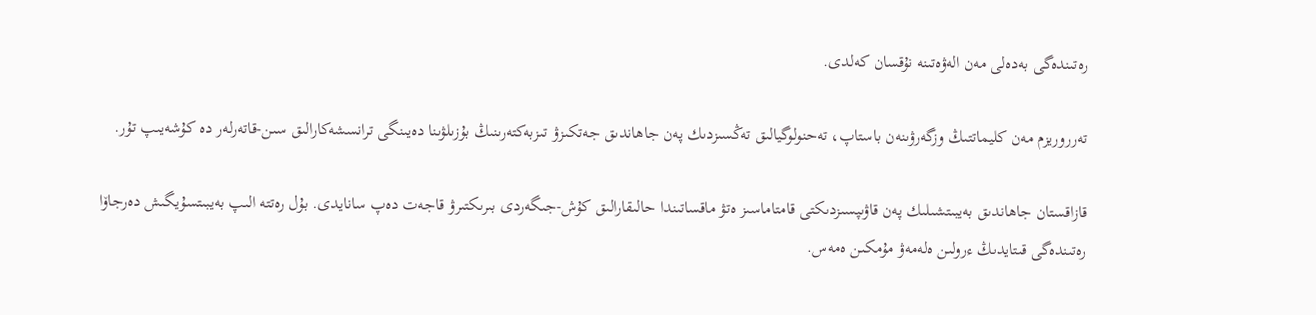رەتىندەگى بەدەلى مەن الەۋەتىنە نۇقسان كەلدى.

تەرروريزم مەن كليماتتىڭ وزگەرۋىنەن باستاپ، تەحنولوگيالىق تەڭسىزدىك پەن جاھاندىق جەتكىزۋ تىزبەكتەرىنىڭ بۇزىلۋىنا دەيىنگى ترانسشەكارالىق سىن-قاتەرلەر دە كۇشەيىپ تۇر.

قازاقستان جاھاندىق بەيبىتشىلىك پەن قاۋىپسىزدىكتى قامتاماسىز ەتۋ ماقساتىندا حالىقارالىق كۇش-جىگەردى بىرىكتىرۋ قاجەت دەپ سانايدى. بۇل رەتتە الىپ بەيبىتسۇيگىش دەرجاۆا رەتىندەگى قىتايدىڭ ءرولىن ەلەمەۋ مۇمكىن ەمەس.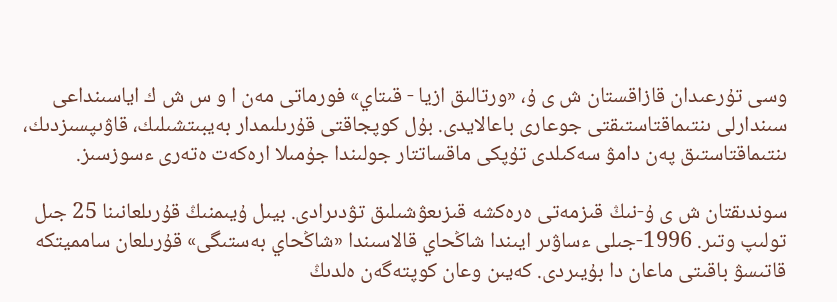وسى تۇرعىدان قازاقستان ش ى ۇ، «ورتالىق ازيا - قىتاي» فورماتى مەن ا و س ش ك اياسىنداعى سىندارلى ىنتىماقتاستىقتى جوعارى باعالايدى. بۇل كوپجاقتى قۇرىلىمدار بەيبىتشىلىك، قاۋىپسىزدىك، ىنتىماقتاستىق پەن دامۋ سەكىلدى تۇپكى ماقساتتار جولىندا جۇمىلا ارەكەت ەتەرى ءسوزسىز.

سوندىقتان ش ى ۇ-نىڭ قىزمەتى ەرەكشە قىزىعۋشىلىق تۋدىرادى. بيىل ۇيىمنىڭ قۇرىلعانىنا 25 جىل تولىپ وتىر. 1996-جىلى ءساۋىر ايىندا شاڭحاي قالاسىندا «شاڭحاي بەستىگى» قۇرىلعان سامميتكە قاتىسۋ باقىتى ماعان دا بۇيىردى. كەيىن وعان كوپتەگەن ەلدىڭ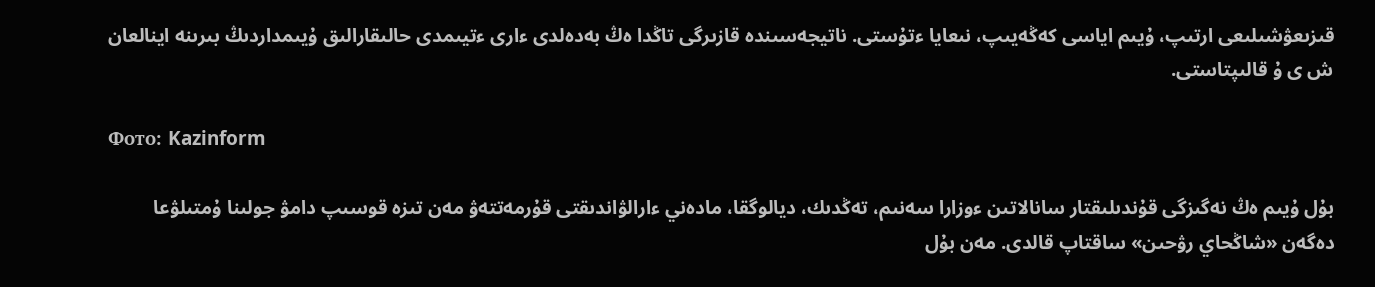قىزىعۋشىلىعى ارتىپ، ۇيىم اياسى كەڭەيىپ، نىعايا ءتۇستى. ناتيجەسىندە قازىرگى تاڭدا ەڭ بەدەلدى ءارى ءتيىمدى حالىقارالىق ۇيىمداردىڭ بىرىنە اينالعان ش ى ۇ قالىپتاستى.

Фото: Kazinform

بۇل ۇيىم ەڭ نەگىزگى قۇندىلىقتار سانالاتىن ءوزارا سەنىم، تەڭدىك، ديالوگقا، مادەني ءارالۋاندىقتى قۇرمەتتەۋ مەن تىزە قوسىپ دامۋ جولىنا ۇمتىلۋعا دەگەن «شاڭحاي رۋحىن» ساقتاپ قالدى. مەن بۇل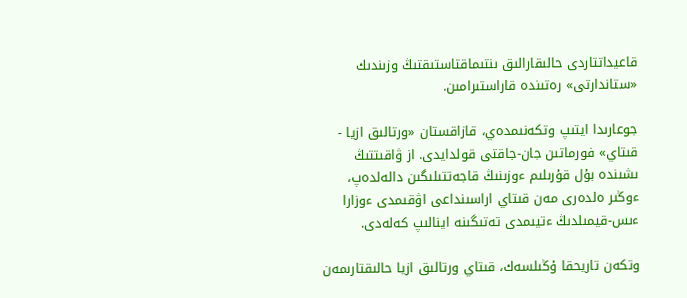قاعيداتتاردى حالىقارالىق ىنتىماقتاستىقتىڭ وزىندىك «ستاندارتى» رەتىندە قاراستىرامىن.

جوعارىدا ايتىپ وتكەنىمدەي، قازاقستان «ورتالىق ازيا - قىتاي» فورماتىن جان-جاقتى قولدايدى. از ۋاقىتتىڭ ىشىندە بۇل قۇرىلىم ءوزىنىڭ قاجەتتىلىگىن دالەلدەپ، ءوڭىر ەلدەرى مەن قىتاي اراسىنداعى اۋقىمدى ءوزارا ءىس-قيمىلدىڭ ءتيىمدى تەتىگىنە اينالىپ كەلەدى.

وتكەن تاريحقا ۇڭىلسەك، قىتاي ورتالىق ازيا حالىقتارىمەن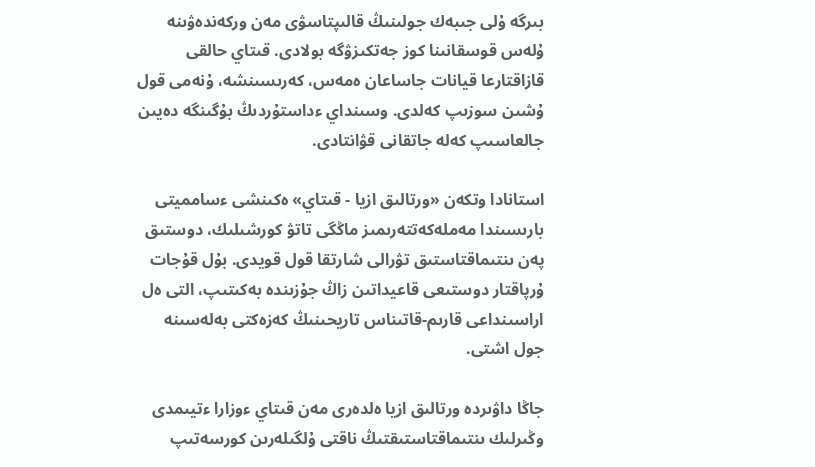بىرگە ۇلى جىبەك جولىنىڭ قالىپتاسۋى مەن وركەندەۋىنە ۇلەس قوسقانىنا كوز جەتكىزۋگە بولادى. قىتاي حالقى قازاقتارعا قيانات جاساعان ەمەس، كەرىسىنشە، ۇنەمى قول ۇشىن سوزىپ كەلدى. وسىنداي ءداستۇردىڭ بۇگىنگە دەيىن جالعاسىپ كەلە جاتقانى قۋانتادى.

استانادا وتكەن «ورتالىق ازيا - قىتاي» ەكىنشى ءسامميتى بارىسىندا مەملەكەتتەرىمىز ماڭگى تاتۋ كورشىلىك، دوستىق پەن ىنتىماقتاستىق تۋرالى شارتقا قول قويدى. بۇل قۇجات ۇرپاقتار دوستىعى قاعيداتىن زاڭ جۇزىندە بەكىتىپ، التى ەل اراسىنداعى قارىم-قاتىناس تاريحىنىڭ كەزەكتى بەلەسىنە جول اشتى.

جاڭا داۋىردە ورتالىق ازيا ەلدەرى مەن قىتاي ءوزارا ءتيىمدى وڭىرلىك ىنتىماقتاستىقتىڭ ناقتى ۇلگىلەرىن كورسەتىپ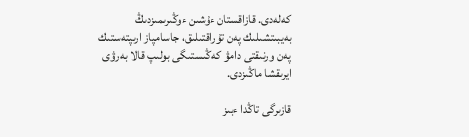كەلەدى. قازاقستان ءۇشىن ءوڭىرىمىزدىڭ بەيبىتشىلىك پەن تۇراقتىلىق، جاسامپاز ارىپتەستىك پەن ورنىقتى دامۋ كەڭىستىگى بولىپ قالا بەرۋى ايرىقشا ماڭىزدى.

قازىرگى تاڭدا ءبىز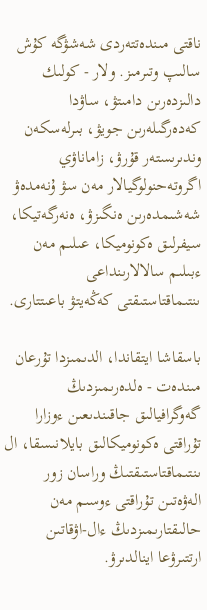ناقتى مىندەتتەردى شەشۋگە كۇش سالىپ وتىرمىز. ولار - كولىك دالىزدەرىن دامىتۋ، ساۋدا كەدەرگىلەرىن جويۋ، بىرلەسكەن وندىرىستەر قۇرۋ، زاماناۋي اگروتەحنولوگيالار مەن سۋ ۇنەمدەۋ شەشىمدەرىن ەنگىزۋ، ەنەرگەتيكا، سيفرلىق ەكونوميكا، عىلىم مەن ءبىلىم سالالارىنداعى ىنتىماقتاستىقتى كەڭەيتۋ باعىتتارى.

باسقاشا ايتقاندا، الدىمىزدا تۇرعان مىندەت - ەلدەرىمىزدىڭ گەوگرافيالىق جاقىندىعىن ءوزارا تۇراقتى ەكونوميكالىق بايلانىسقا، ال ىنتىماقتاستىقتىڭ وراسان زور الەۋەتىن تۇراقتى ءوسىم مەن حالىقتارىمىزدىڭ ءال-اۋقاتىن ارتتىرۋعا اينالدىرۋ.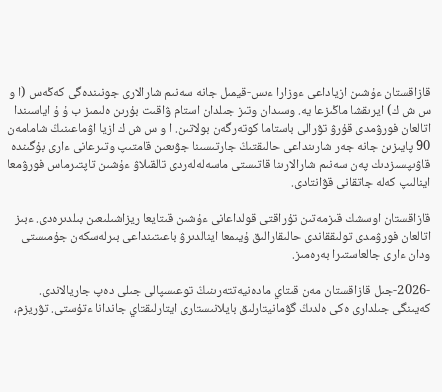قازاقستان ءۇشىن ازياداعى ءوزارا ءىس-قيمىل جانە سەنىم شارالارى جونىندەگى كەڭەس (ا و س ش ك) ايرىقشا ماڭىزعا يە. وسىدان وتىز جىلدان استام ۋاقىت بۇرىن ەلىمىز ب ۇ ۇ اياسىندا اتالعان فورۋمدى قۇرۋ تۋرالى باستاما كوتەرگەن بولاتىن. ا و س ش ك ازيا اۋماعىنىڭ شامامەن 90 پايىزىن جانە جەر شارىنداعى حالىقتىڭ جارتىسىنا جۋىعىن قامتىپ وتىرعانى ءارى بۇگىندە قاۋىپسىزدىك پەن سەنىم شارالارىنا قاتىستى ماسەلەلەردى تالقىلاۋ ءۇشىن تاپتىرماس فورۋمعا اينالىپ كەلە جاتقانى قۋانتادى.

قازاقستان اوسشك قىزمەتىن تۇراقتى قولداعانى ءۇشىن قىتايعا ريزاشىلىعىن بىلدىرەدى. ءبىز اتالعان فورۋمدى تولىققاندى حالىقارالىق ۇيىمعا اينالدىرۋ باعىتىنداعى بىرلەسكەن جۇمىستى ودان ءارى جالعاستىرا بەرەمىز.

-2026-جىل قازاقستان مەن قىتاي مادەنيەتتەرىنىڭ توعىسپالى جىلى دەپ جاريالاندى. كەيىنگى جىلدارى ەكى ەلدىڭ گۋمانيتارلىق بايلانىستارى ايتارلىقتاي جاندانا ءتۇستى. تۋريزم،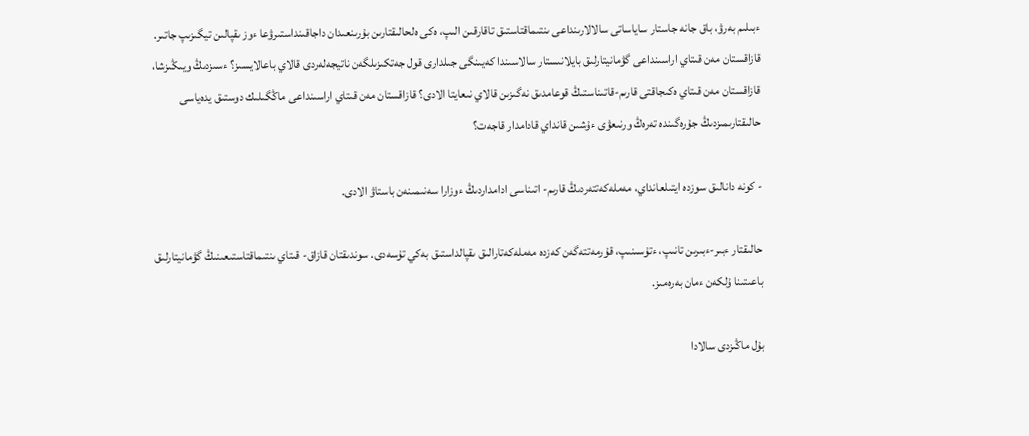ءبىلىم بەرۋ، باق جانە جاستار ساياساتى سالالارىنداعى ىنتىماقتاستىق تاقارقىن الىپ، ەكى ەلحالىقتارىن بۇرىنعىدان داجاقىنداستىرۋعا ءوز ىقپالىن تيگىزىپ جاتىر. قازاقستان مەن قىتاي اراسىنداعى گۋمانيتارلىق بايلانىستار سالاسىندا كەيىنگى جىلدارى قول جەتكىزىلگەن ناتيجەلەردى قالاي باعالايسىز؟ ءسىزدىڭ ويىڭىزشا، قازاقستان مەن قىتاي ەكىجاقتى قارىم-قاتىناستىڭ قوعامدىق نەگىزىن قالاي نىعايتا الادى؟ قازاقستان مەن قىتاي اراسىنداعى ماڭگىلىك دوستىق يدەياسى حالىقتارىمىزدىڭ جۇرەگىندە تەرەڭ ورنىعۋى ءۇشىن قانداي قادامدار قاجەت؟

- كونە دانالىق سوزدە ايتىلعانداي، مەملەكەتتەردىڭ قارىم- اتىناسى ادامداردىڭ ءوزارا سەنىمىنەن باستاۋ الادى.

حالىقتار ءبىر-ءبىرىن تانىپ، ءتۇسىنىپ، قۇرمەتتەگەن كەزدە مەملەكەتارالىق ىقپالداستىق بەكي تۇسەدى. سوندىقتان قازاق- قىتاي ىنتىماقتاستىعىنىڭ گۋمانيتارلىق باعىتىنا ۇلكەن ءمان بەرەمىز.

بۇل ماڭىزدى سالادا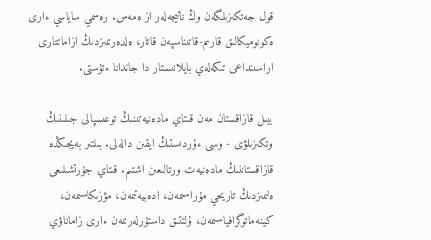قول جەتكىزىلگەن وڭ ناتيجەلەر از ەمەس. رەسمي ساياسي ءارى ەكونوميكالىق قارىم-قاتىناسپەن قاتار، ەلدەرىمىزدىڭ ازاماتتارى اراسىنداعى تىكەلەي بايلانىستار دا جاندانا ءتۇستى.

بيىل قازاقستان مەن قىتاي مادەنيەتىنىڭ توعىسپالى جىلىنىڭ وتكىزىلۋى - وسى ءۇردىستىڭ ايقىن دالەلى. بىلتىر بەيجىڭدە قازاقستاننىڭ مادەنيەت ورتالىعىن اشتىم. قىتاي جۇرتشىلىعى ەلىمىزدىڭ تاريحي مۇراسىمەن، ادەبيەتىمەن، مۋزىكاسىمەن، كينەماتوگرافياسىمەن، ۇلتتىق داستۇرلەرىمەن ءارى زاماناۋي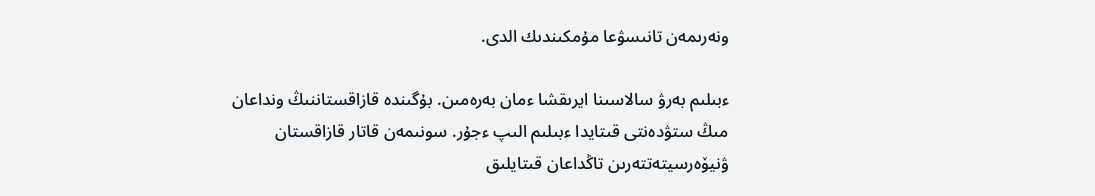ونەرىمەن تانىسۋعا مۇمكىندىك الدى.

ءبىلىم بەرۋ سالاسىنا ايرىقشا ءمان بەرەمىن. بۇگىندە قازاقستاننىڭ ونداعان مىڭ ستۋدەنتى قىتايدا ءبىلىم الىپ ءجۇر. سونىمەن قاتار قازاقستان ۋنيۆەرسيتەتتەرىن تاڭداعان قىتايلىق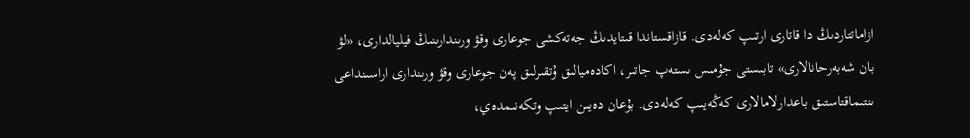ازاماتتاردىڭ دا قاتارى ارتىپ كەلەدى. قازاقستاندا قىتايدىڭ جەتەكشى جوعارى وقۋ ورىندارىنىڭ فيليالدارى، «لۋ بان شەبەرحانالارى» تابىستى جۇمىس ىستەپ جاتىر، اكادەميالىق ۇتقىرلىق پەن جوعارى وقۋ ورىندارى اراسىنداعى ىنتىماقتاستىق باعدارلامالارى كەڭەيىپ كەلەدى. بۇعان دەيىن ايتىپ وتكەنىمدەي،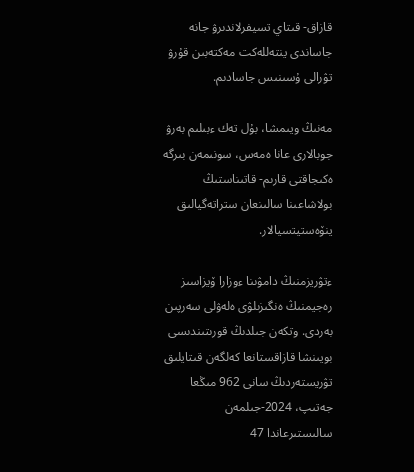قازاق- قىتاي تسيفرلاندىرۋ جانە جاساندى ينتەللەكت مەكتەبىن قۇرۋ تۋرالى ۇسىنىس جاسادىم.

مەنىڭ ويىمشا، بۇل تەك ءبىلىم بەرۋ جوبالارى عانا ەمەس، سونىمەن بىرگە ەكىجاقتى قارىم- قاتىناستىڭ بولاشاعىنا سالىنعان ستراتەگيالىق ينۆەستيتسيالار.

ءتۋريزمنىڭ دامۋىنا ءوزارا ۆيزاسىز رەجيمنىڭ ەنگىزىلۋى ەلەۋلى سەرپىن بەردى. وتكەن جىلدىڭ قورىتىندىسى بويىنشا قازاقستانعا كەلگەن قىتايلىق تۋريستەردىڭ سانى 962 مىڭعا جەتىپ، 2024-جىلمەن سالىستىرعاندا 47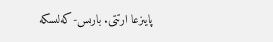پايىزعا ارتتى. بارىس-كەلىسكە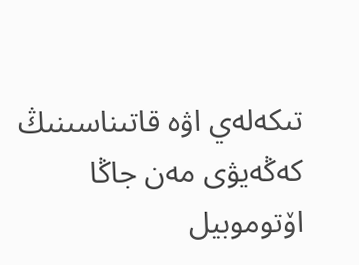تىكەلەي اۋە قاتىناسىنىڭ كەڭەيۋى مەن جاڭا اۆتوموبيل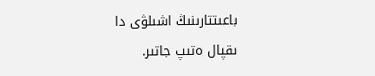باعىتتارىنىڭ اشىلۋى دا ىقپال ەتىپ جاتىر.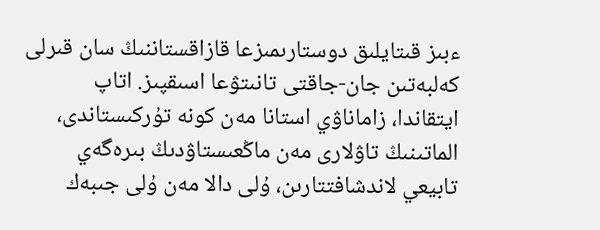ءبىز قىتايلىق دوستارىمىزعا قازاقستاننىڭ سان قىرلى كەلبەتىن جان-جاقتى تانىتۋعا اسىقپىز. اتاپ ايتقاندا، زاماناۋي استانا مەن كونە تۇركىستاندى، الماتىنىڭ تاۋلارى مەن ماڭعىستاۋدىڭ بىرەگەي تابيعي لاندشافتتارىن، ۇلى دالا مەن ۇلى جىبەك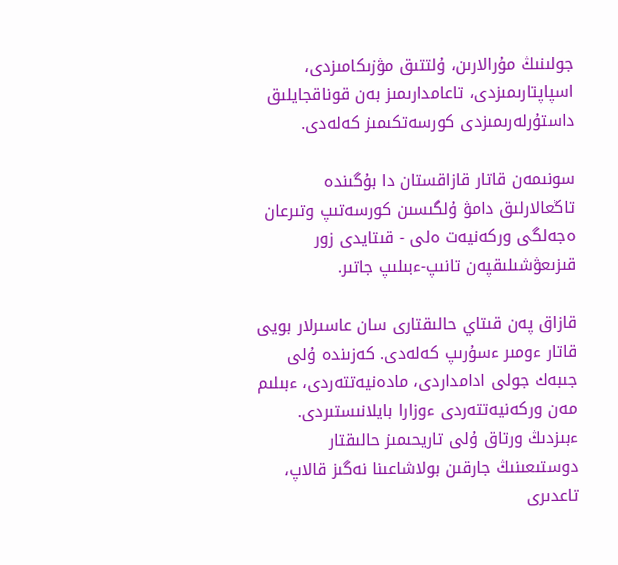جولىنىڭ مۇرالارىن، ۇلتتىق مۋزىكامىزدى، اسپاپتارىمىزدى، تاعامدارىمىز بەن قوناقجايلىق داستۇرلەرىمىزدى كورسەتكىمىز كەلەدى.

سونىمەن قاتار قازاقستان دا بۇگىندە تاڭعالارلىق دامۋ ۇلگىسىن كورسەتىپ وتىرعان ەجەلگى وركەنيەت ەلى - قىتايدى زور قىزىعۋشىلىقپەن تانىپ-ءبىلىپ جاتىر.

قازاق پەن قىتاي حالىقتارى سان عاسىرلار بويى قاتار ءومىر ءسۇرىپ كەلەدى. كەزىندە ۇلى جىبەك جولى ادامداردى، مادەنيەتتەردى، ءبىلىم مەن وركەنيەتتەردى ءوزارا بايلانىستىردى. ءبىزدىڭ ورتاق ۇلى تاريحىمىز حالىقتار دوستىعىنىڭ جارقىن بولاشاعىنا نەگىز قالاپ، تاعدىرى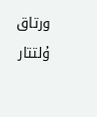ورتاق ۇلتتار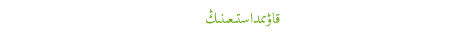قاۋىمداستىعىنىڭ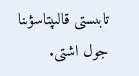تابىستى قالىپتاسۋىنا جول اشتى.